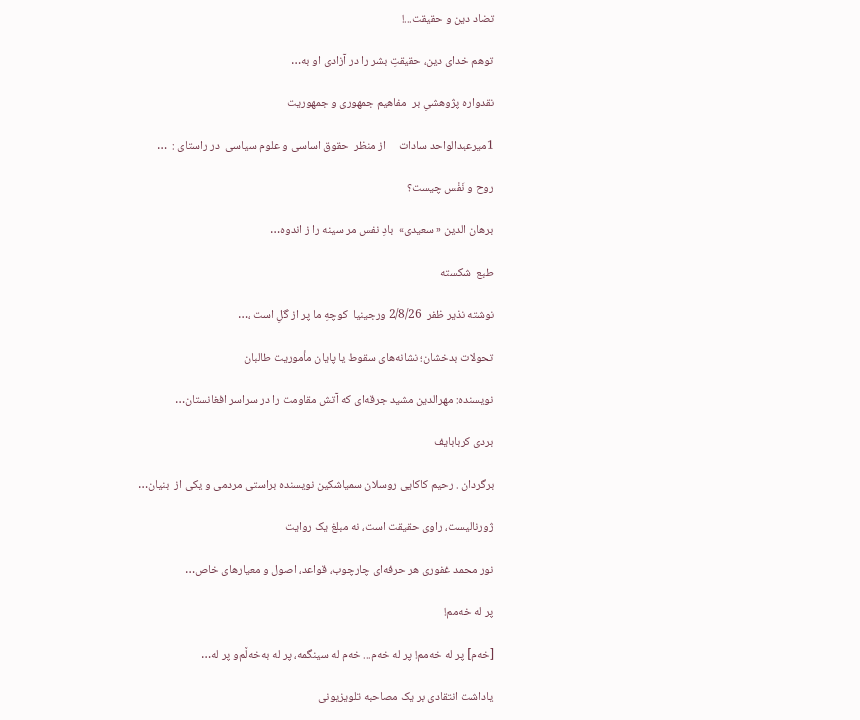تضاد دین و حقیقت...!

توهم خدای دین، حقیقتِ بشر را در آزادی او به…

نقدواره پژوهشیِ بر  مفاهیم جمهوری و جمهوریت

1میرعبدالواحد سادات     از منظر  حقوق اساسی و علوم سیاسی  در راستای :  …

روح و نَفْس چیست؟

برهان الدین « سعیدی»  بادِ نفس مر سینه را ز اندوه…

طبع  شکسته

نوشته نذیر ظفر  2/8/26 ورجینیا  كوچهِ ما پر از گلِ است ،…

تحولات بدخشان؛ نشانه‌های سقوط یا پایان مأموریت طالبان

نویسنده: مهرالدین مشید جرقه‌ای که آتش مقاومت را در سراسر افغانستان…

بردی کربابایف

برگردان . رحیم کاکایی روسلان سمیاشکین نویسنده براستی مردمی و یکی از  بنیان…

ژورنالیست، راوی حقیقت است، نه مبلغ یک روایت

نور محمد غفوری هر حرفه‌ای چارچوب، قواعد، اصول و معیارهای خاص…

پر له خەمم!

[خه‌م] پر له خەمم! پر لە خەم... خەم له سینگمە، پر لە بەخەڵم‌و پر لە…

یاداشت انتقادی بر یک مصاحبه تلویزیونی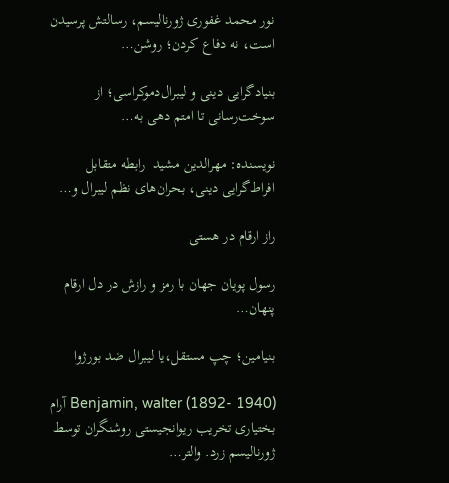نور محمد غفوری ژورنالیسم، رسالتش پرسیدن است، نه دفاع کردن؛ روشن…

بنیادگرایی دینی و لیبرال‌دموکراسی؛ از سوخت‌رسانی تا امتم دهی به…

نویسنده: مهرالدین مشید  رابطه متقابل افراط‌گرایی دینی، بحران‌های نظم لیبرال و…

راز ارقام در هستی

رسول پویان جهان با رمز و رازش در دل ارقام پنهان…

بنیامین؛ چپ مستقل،یا لیبرال ضد بورژوا

Benjamin, walter (1892- 1940) آرام بختیاری تخریب ریوانجیستی روشنگران توسط ژورنالیسم زرد. والتر…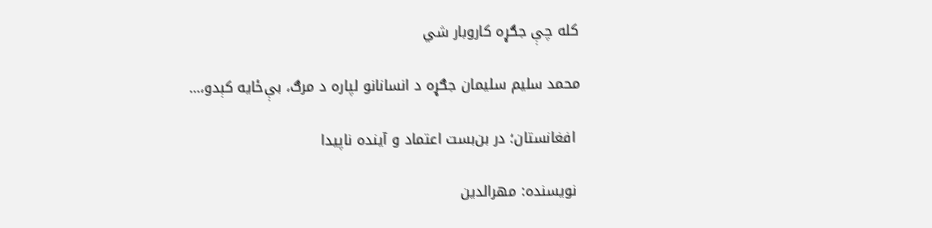کله چې جګړه کاروبار شي

محمد سليم سليمان جګړه د انسانانو لپاره د مرګ، بې‌ځایه کېدو،…

 افغانستان؛ در بن‌بست اعتماد و آینده ناپیدا

 نویسنده: مهرالدین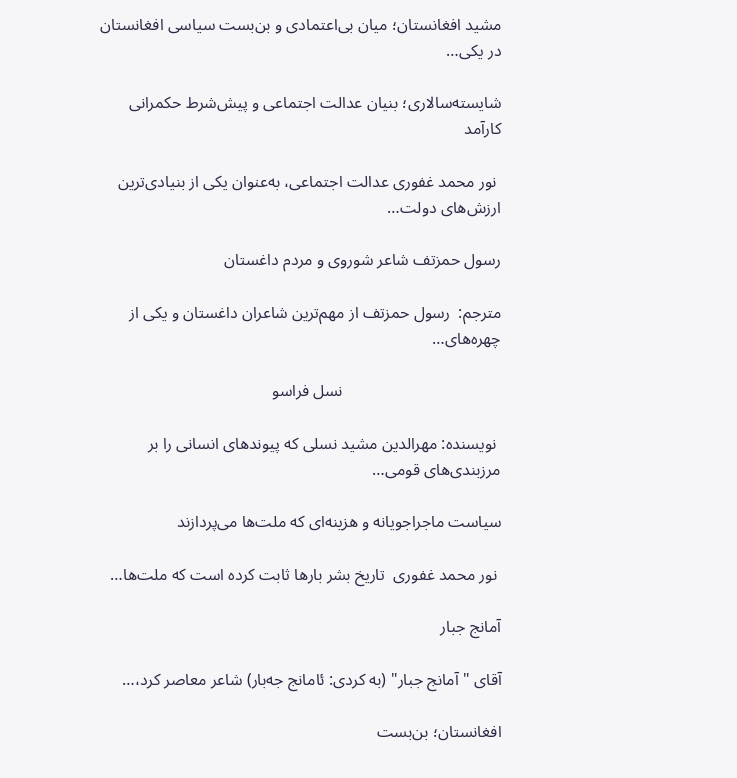مشید افغانستان؛ میان بی‌اعتمادی و بن‌بست سیاسی افغانستان در یکی…

شایسته‌سالاری؛ بنیان عدالت اجتماعی و پیش‌شرط حکمرانی کارآمد

 نور محمد غفوری عدالت اجتماعی، به‌عنوان یکی از بنیادی‌ترین ارزش‌های دولت…

رسول حمزتف شاعر شوروی و مردم داغستان

مترجم:  رسول حمزتف از مهم‌ترین شاعران داغستان و یکی از چهره‌های…

                                      نسل فراسو

 نویسنده: مهرالدین مشید نسلی که پیوندهای انسانی را بر مرزبندی‌های قومی…

سیاست ماجراجویانه و هزینه‌ای که ملت‌ها می‌پردازند

 نور محمد غفوری  تاریخ بشر بارها ثابت کرده است که ملت‌ها…

آمانج جبار

آقای "آمانج جبار" (به کردی: ئامانج جەبار) شاعر معاصر کرد،…

افغانستان؛ بن‌بست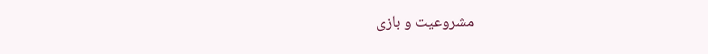مشروعیت و بازی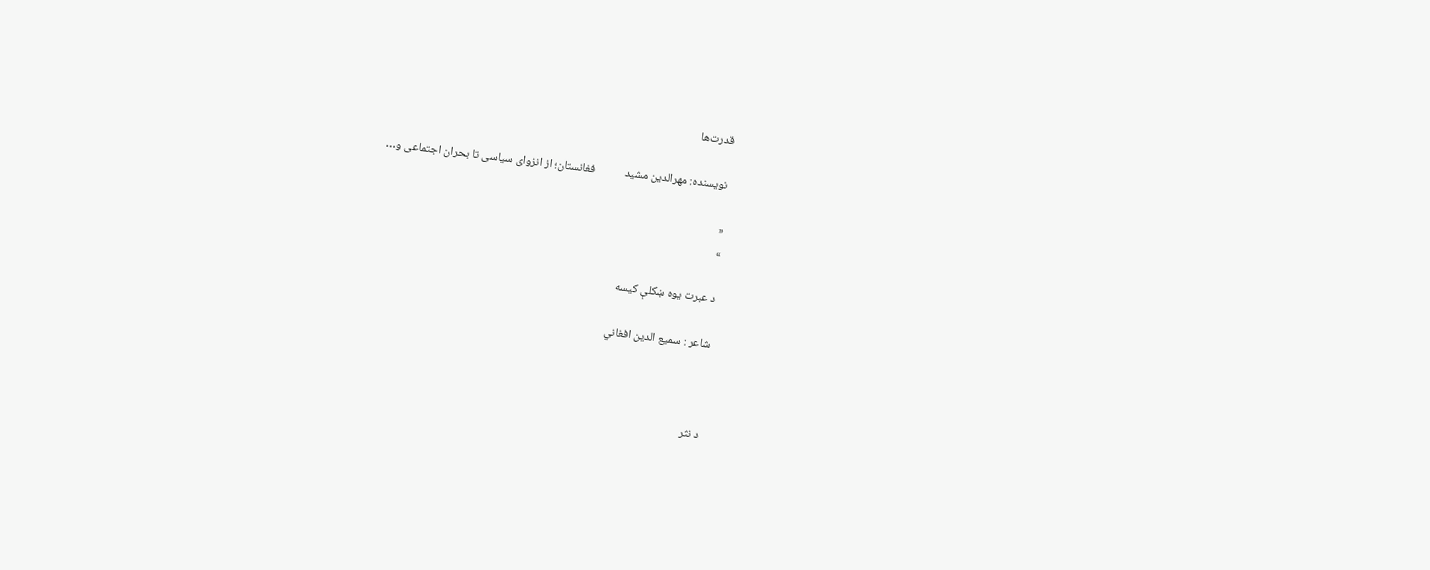قدرت‌ها

 نویسنده: مهرالدین مشید           فغانستان؛ از انزوای سیاسی تا بحران اجتماعی و…

«
»

د عبرت یوه ښکلې کیسه

شاعر : سمیع الدین افغاني



د نثر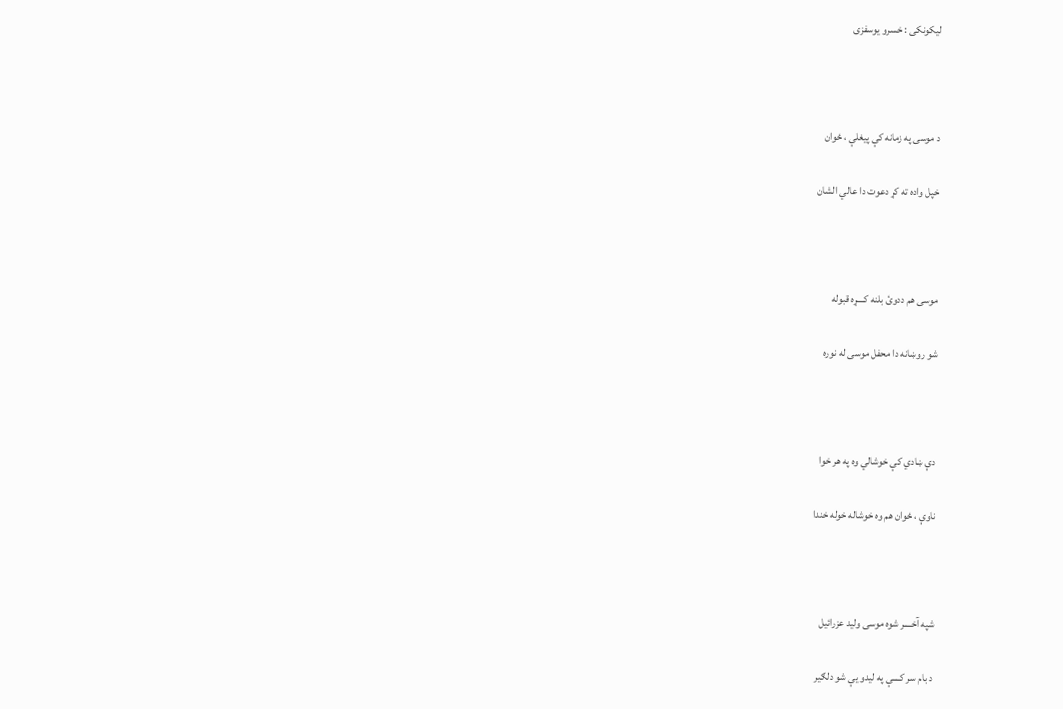لیکونکی : خسرو یوسفزی



د موسی په زمانه کې پیغلې ، ځوان

خپل واده ته کړ دعوت دا عالي الشان



موسی هم ددوئ بلنه کــــړه قبوله

شو روښانه دا محفل موسی له نوره



دې ښادي کې خوشالي وه په هر خوا

ناوې ، ځوان هم وه خوشاله خوله خندا



شپه آخــــر شوه موسی ولید عزرائيل

د بام سر کــــې په لیدو یې شو دلګیر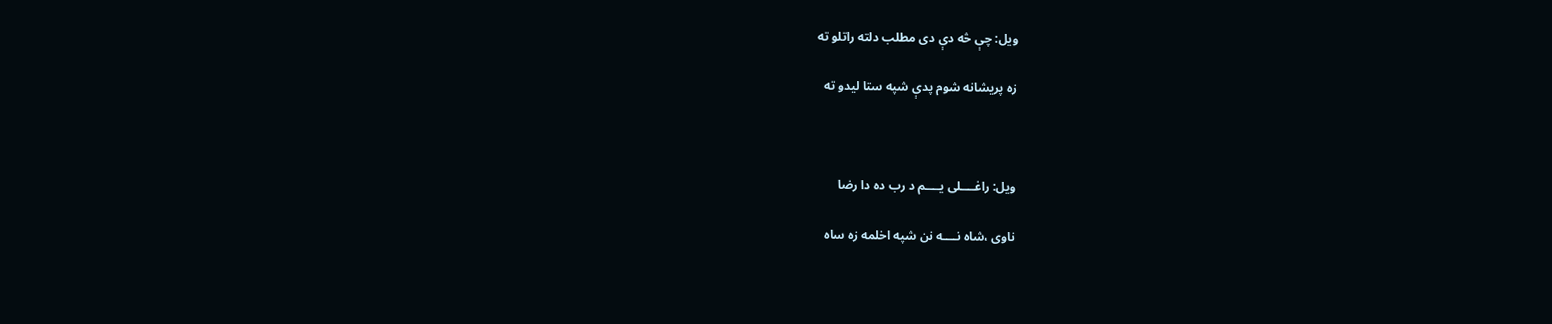ویل: چې څه دې دی مطلب دلته راتلو ته

زه پریشانه شوم پدې شپه ستا لیدو ته



ویل: راغــــلی یــــم د رب ده دا رضا

ناوی ،شاه نــــه نن شپه اخلمه زه ساه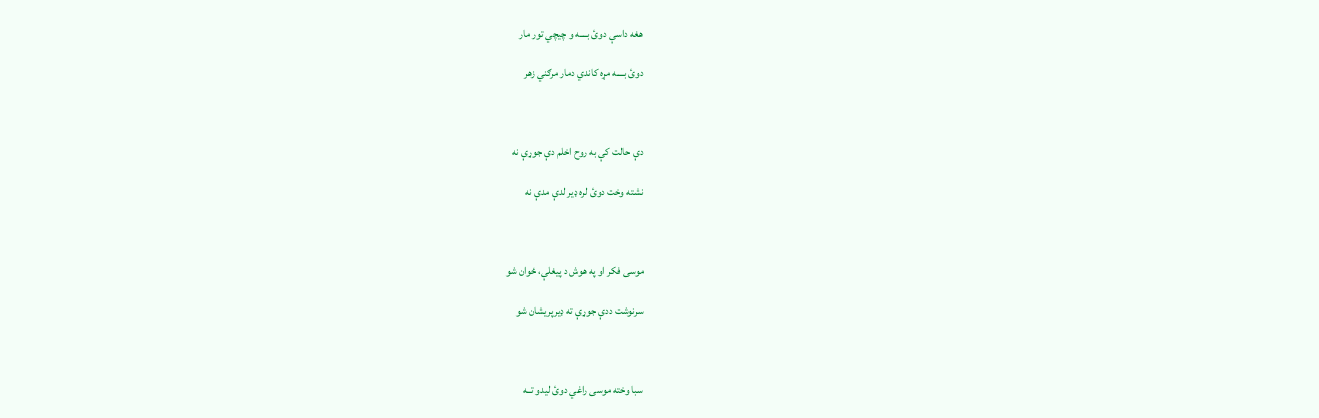هغه داسې دوئ بــــه و چیچي تور مار

دوئ بــــه مړه کاندي دمار مرګني زهر



دې حالت کې به روح اخلم دې جوړې نه

نشته وخت دوئ لره ډير لدې مدې نه



موسی فکر او په هوش د پیغلې، ځوان شو

سرنوشت ددې جوړې ته ډیرپریشان شو



سبا وخته موسی راغي دوئ لیدو تــه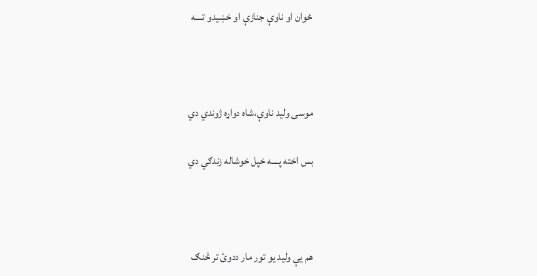ځوان او ناوې جنازې او خښیدو تــــه



موسی ولید ناوې،شاه دواړه ژوندي دي

بس اخته پــــه خپل خوشاله زندګي دي



هم یې ولید یو تور مار ددوئ تر څنګ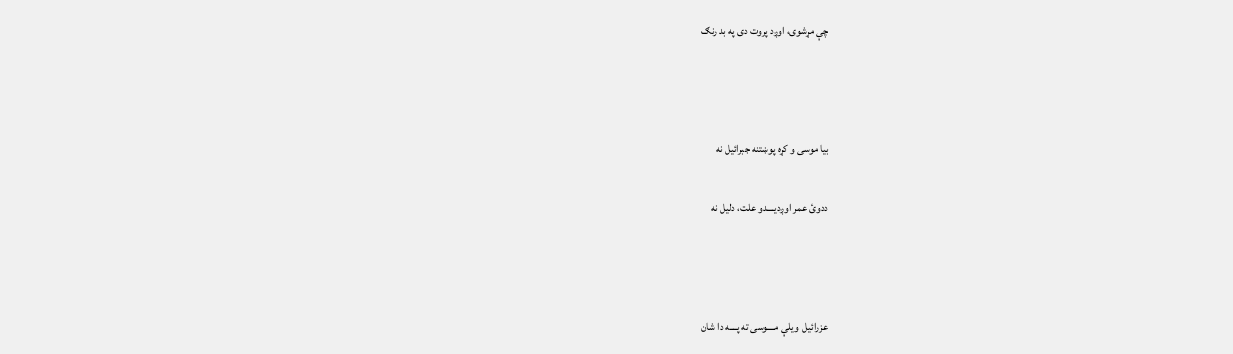چې مړشوی، اوږد پروت دی په بد رنګ



بیا موسی و کړه پوښتنه جبرائیل نه

ددوئ عمر اوږدیــــدو علت، دلیل نه



عزرائيل  ویلې مــــوسی ته پــــه دا شان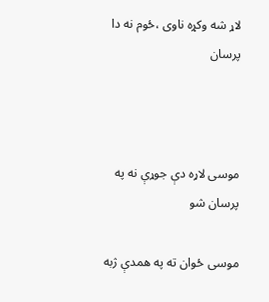لاړ شه وکړه ناوی ،ځوم نه دا پرسان



موسی لاړه دې جوړې نه په پرسان شو

موسی ځوان ته په همدې ژبه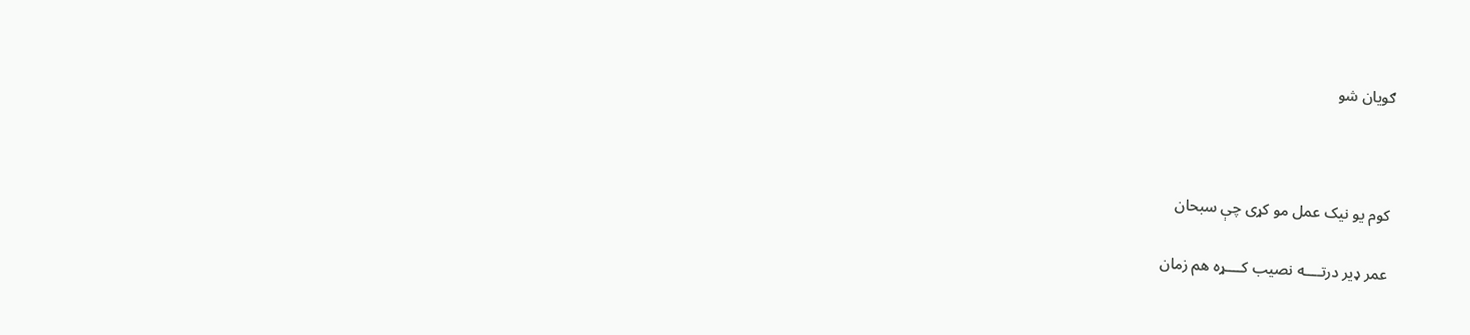ګویان شو



کوم یو نیک عمل مو کړی چې سبحان

عمر ډیر درتــــه نصیب کــــړه هم زمان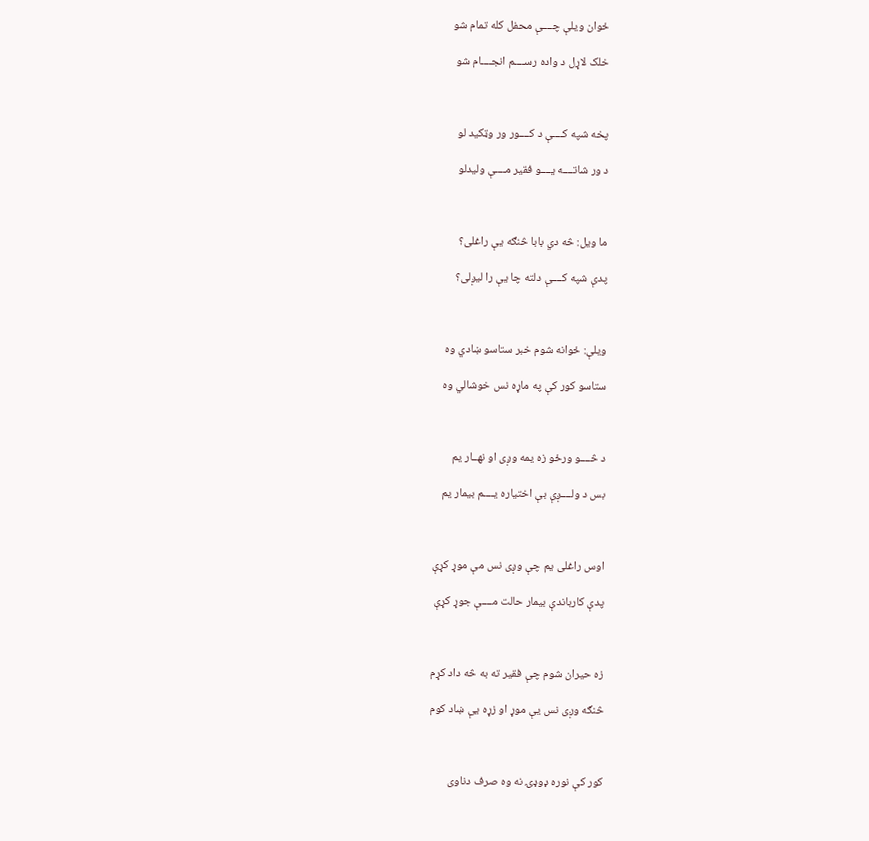ځوان ویلې چــــې محفل کله تمام شو

خلک لاړل د واده رســــم انجــــام شو



پخه شپه کــــې د کــــور ور وټکید لو

د ور شاتــــه یــــو فقیر مــــې ولیدلو



ما ویل: څه دي بابا څنګه یې راغلی؟

پدې شپه کــــې دلته چا یې را لیږلی؟



ویلې: ځوانه شوم خبر ستاسو ښادي وه

ستاسو کور کې په ماړه نس خوشالي وه



د څــــو ورځو زه یمه وږی او نهــار یم

بس د ولــــږې بې اختیاره یــــم بیمار یم



اوس راغلی یم چې وږی نس مې موړ کړې

پدې کارباندې بیمار حالت مــــې جوړ کړې



زه حیران شوم چې فقیر ته به څه داد کړم

څنګه وږی نس یې موړ او زړه یې ښاد کوم



کور کې نوره ډوډۍ نه وه صرف دناوی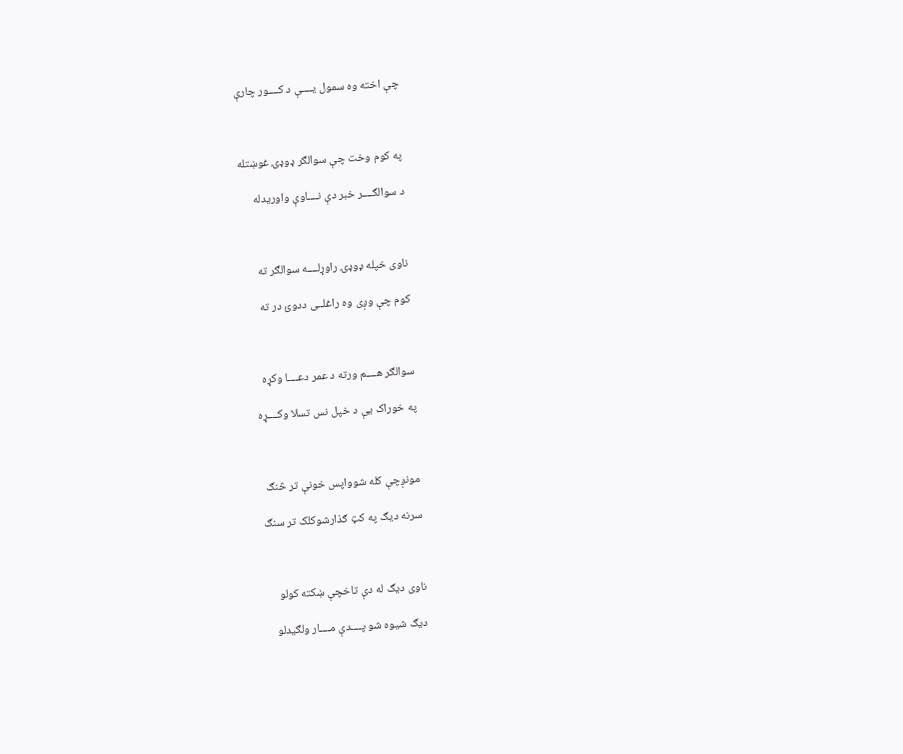چې اخته وه سمول یــــې د کــــور چارې



په کوم وخت چې سوالګر ډوډۍ غوښتله

د سوالګــــر خبر دې نــــاوې واوریدله



ناوی خپله ډوډۍ راوړلــــه سوالګر ته

کوم چې وږی وه راغلــی ددوئ در ته



سوالګر هــــم ورته د عمر دعــــا وکړه

په خوراک یې د خپل نس تسلا وکــــړه



مونږچې کله شوواپس خونې تر څنګ

سرنه دیګ په کټ ګذارشوکلک تر سنګ



ناوی دیګ له دې تاخچې ښکته کولو

دیګ شیوه شو پــــدې مــــار ولګیدلو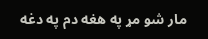مار شو مړ په هغه دم په دغه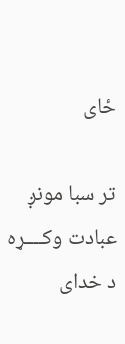ځای

تر سبا مونږ عبادت وکــــړه د خدای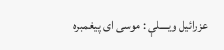عزرائيل ویــــلې : موسی ای پیغمبره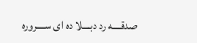صدقــــه رد دبــــلا ده ای ســــروره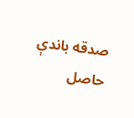صدقه باندې حاصل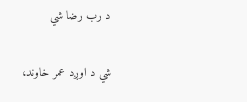د رب رضا شي

شي د اوږد عمر خاوند،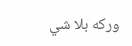ورکه بلا شي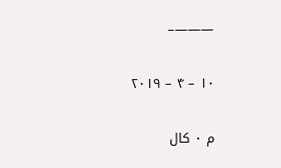———–

۱۰ – ۴ – ۲۰۱۹

م ۰ کال